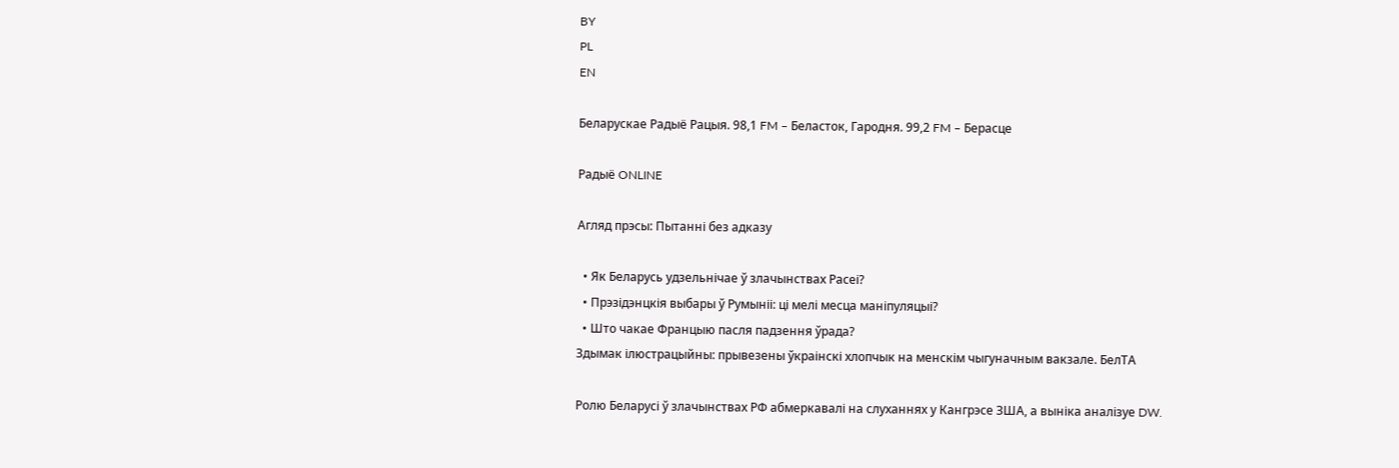BY
PL
EN

Беларускае Радыё Рацыя. 98,1 FM – Беласток, Гародня. 99,2 FM – Берасце

Радыё ONLINE

Агляд прэсы: Пытанні без адказу

  • Як Беларусь удзельнічае ў злачынствах Расеі?
  • Прэзідэнцкія выбары ў Румыніі: ці мелі месца маніпуляцыі?
  • Што чакае Францыю пасля падзення ўрада?
Здымак ілюстрацыйны: прывезены ўкраінскі хлопчык на менскім чыгуначным вакзале. БелТА

Ролю Беларусі ў злачынствах РФ абмеркавалі на слуханнях у Кангрэсе ЗША, а выніка аналізуе DW.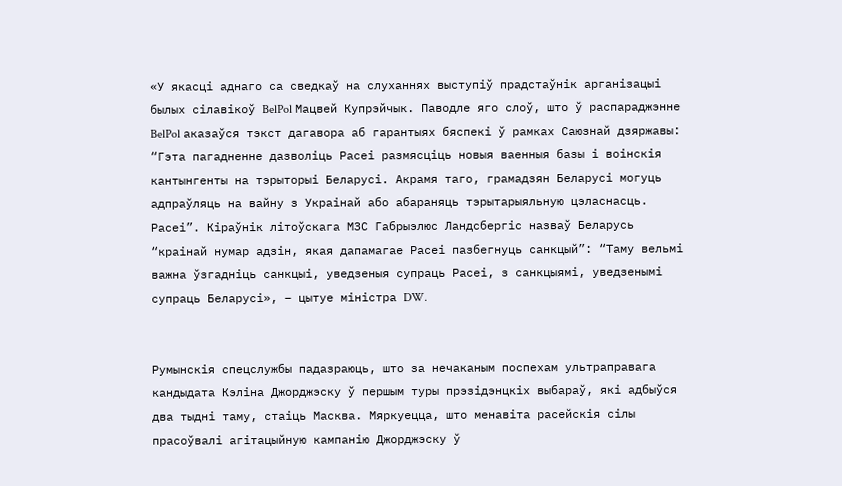«У якасці аднаго са сведкаў на слуханнях выступіў прадстаўнік арганізацыі былых сілавікоў BelPol Мацвей Купрэйчык. Паводле яго слоў, што ў распараджэнне BelPol аказаўся тэкст дагавора аб гарантыях бяспекі ў рамках Саюзнай дзяржавы: “Гэта пагадненне дазволіць Расeі размясціць новыя ваенныя базы і воінскія кантынгенты на тэрыторыі Беларусі. Акрамя таго, грамадзян Беларусі могуць адпраўляць на вайну з Украінай або абараняць тэрытарыяльную цэласнасць. Расеі”. Кіраўнік літоўскага МЗС Габрыэлюс Ландсбергіс назваў Беларусь “краінай нумар адзін, якая дапамагае Расeі пазбегнуць санкцый”: “Таму вельмі важна ўзгадніць санкцыі, уведзеныя супраць Расеі, з санкцыямі, уведзенымі супраць Беларусі», – цытуе міністра DW.


Румынскія спецслужбы падазраюць, што за нечаканым поспехам ультраправага кандыдата Кэліна Джорджэску ў першым туры прэзідэнцкіх выбараў, які адбыўся два тыдні таму, стаіць Масква. Мяркуецца, што менавіта расейскія сілы прасоўвалі агітацыйную кампанію Джорджэску ў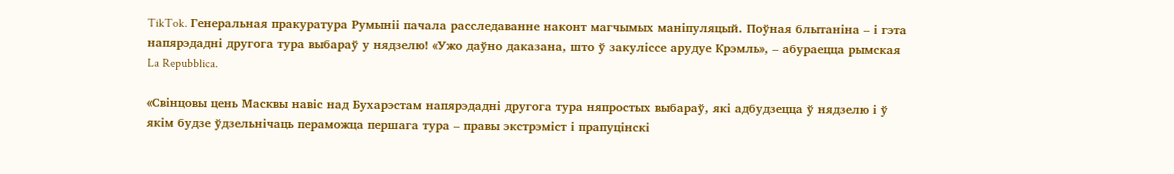TikTok. Генеральная пракуратура Румыніі пачала расследаванне наконт магчымых маніпуляцый. Поўная блытаніна – і гэта напярэдадні другога тура выбараў у нядзелю! «Ужо даўно даказана, што ў закуліссе арудуе Крэмль», – абураецца рымская La Repubblica.

«Свінцовы цень Масквы навіс над Бухарэстам напярэдадні другога тура няпростых выбараў, які адбудзецца ў нядзелю і ў якім будзе ўдзельнічаць пераможца першага тура – правы экстрэміст і прапуцінскі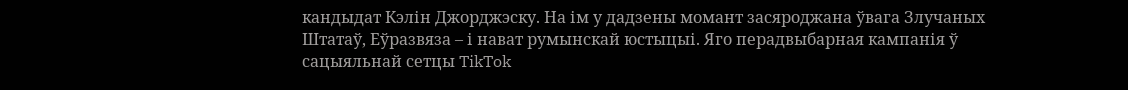кандыдат Кэлін Джорджэску. На ім у дадзены момант засяроджана ўвага Злучаных Штатаў, Еўразвяза – і нават румынскай юстыцыі. Яго перадвыбарная кампанія ў сацыяльнай сетцы TikTok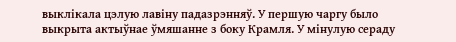выклікала цэлую лавіну падазрэнняў. У першую чаргу было выкрыта актыўнае ўмяшанне з боку Крамля. У мінулую сераду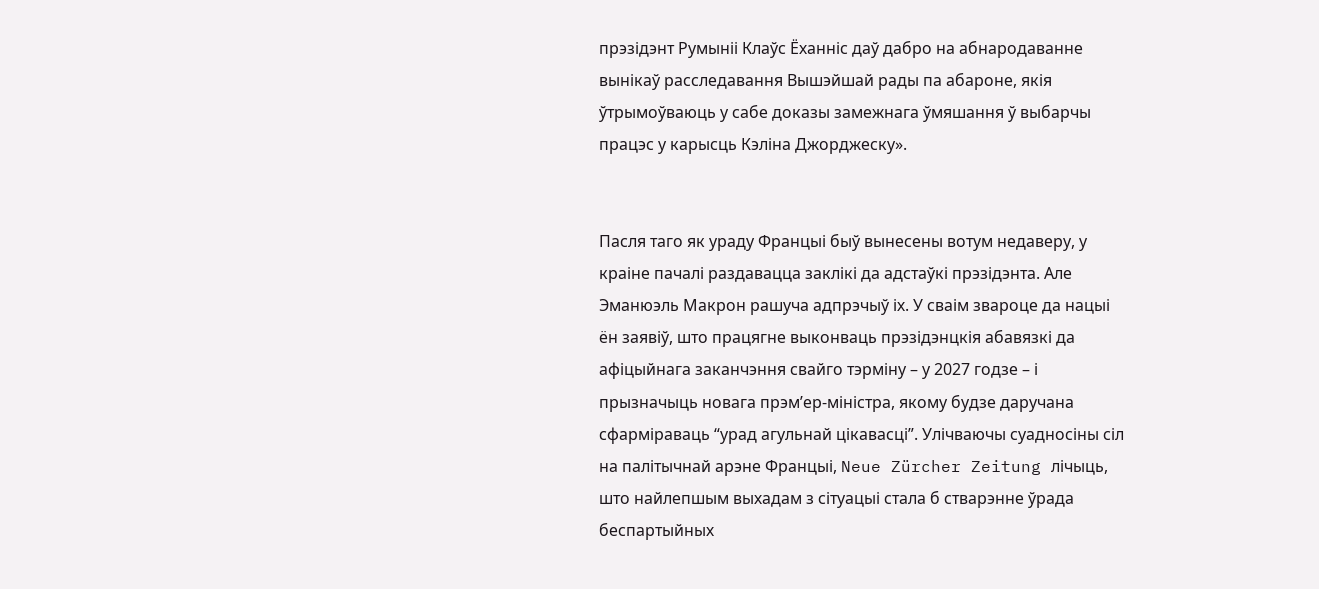прэзідэнт Румыніі Клаўс Ёханніс даў дабро на абнародаванне вынікаў расследавання Вышэйшай рады па абароне, якія ўтрымоўваюць у сабе доказы замежнага ўмяшання ў выбарчы працэс у карысць Кэліна Джорджеску».


Пасля таго як ураду Францыі быў вынесены вотум недаверу, у краіне пачалі раздавацца заклікі да адстаўкі прэзідэнта. Але Эманюэль Макрон рашуча адпрэчыў іх. У сваім звароце да нацыі ён заявіў, што працягне выконваць прэзідэнцкія абавязкі да афіцыйнага заканчэння свайго тэрміну – у 2027 годзе – і прызначыць новага прэм’ер-міністра, якому будзе даручана сфарміраваць “урад агульнай цікавасці”. Улічваючы суадносіны сіл на палітычнай арэне Францыі, Neue Zürcher Zeitung лічыць, што найлепшым выхадам з сітуацыі стала б стварэнне ўрада беспартыйных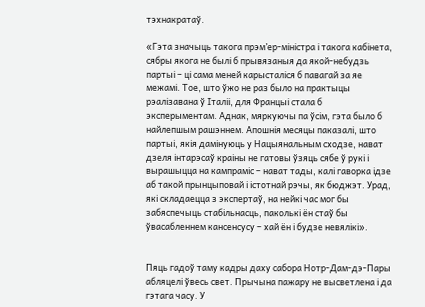тэхнакратаў.

«Гэта значыць такога прэм’ер-міністра і такога кабінета, сябры якога не былі б прывязаныя да якой-небудзь партыі – ці сама меней карысталіся б павагай за яе межамі. Тое, што ўжо не раз было на практыцы рэалізавана ў Італіі, для Францыі стала б эксперыментам. Аднак, мяркуючы па ўсім, гэта было б найлепшым рашэннем. Апошнія месяцы паказалі, што партыі, якія дамінуюць у Нацыянальным сходзе, нават дзеля інтарэсаў краіны не гатовы ўзяць сябе ў рукі і вырашыцца на кампраміс – нават тады, калі гаворка ідзе аб такой прынцыповай і істотнай рэчы, як бюджэт. Урад, які складаецца з экспертаў, на нейкі час мог бы забяспечыць стабільнасць, паколькі ён стаў бы ўвасабленнем кансенсусу – хай ён і будзе невялікі».


Пяць гадоў таму кадры даху сабора Нотр-Дам-дэ-Пары абляцелі ўвесь свет. Прычына пажару не высветлена і да гэтага часу. У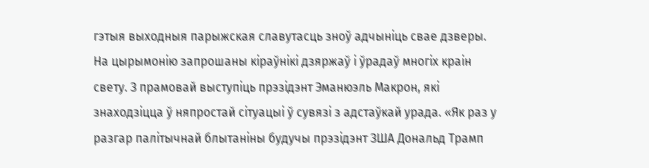гэтыя выходныя парыжская славутасць зноў адчыніць свае дзверы. На цырымонію запрошаны кіраўнікі дзяржаў і ўрадаў многіх краін свету. З прамовай выступіць прэзідэнт Эманюэль Макрон, які знаходзіцца ў няпростай сітуацыі ў сувязі з адстаўкай урада. «Як раз у разгар палітычнай блытаніны будучы прэзідэнт ЗША Дональд Трамп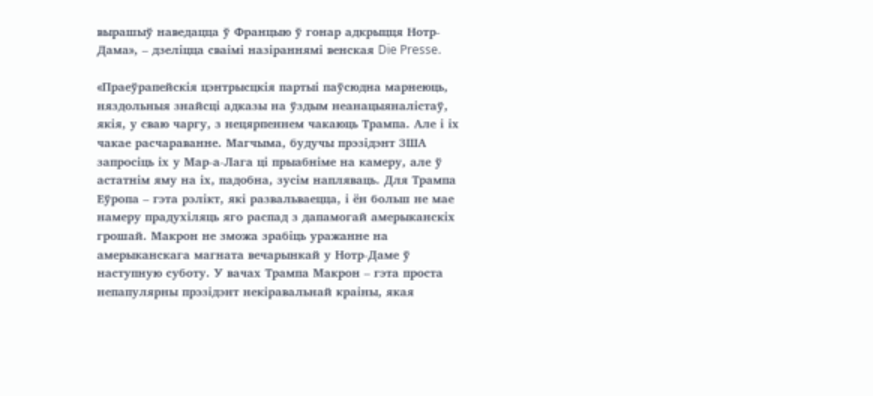вырашыў наведацца ў Францыю ў гонар адкрыцця Нотр-Дама», – дзеліцца сваімі назіраннямі венская Die Presse.

«Праеўрапейскія цэнтрысцкія партыі паўсюдна марнеюць, няздольныя знайсці адказы на ўздым неанацыяналістаў, якія, у сваю чаргу, з нецярпеннем чакаюць Трампа. Але і іх чакае расчараванне. Магчыма, будучы прэзідэнт ЗША запросіць іх у Мар-а-Лага ці прыабніме на камеру, але ў астатнім яму на іх, падобна, зусім напляваць. Для Трампа Еўропа – гэта рэлікт, які развальваецца, і ён больш не мае намеру прадухіляць яго распад з дапамогай амерыканскіх грошай. Макрон не зможа зрабіць уражанне на амерыканскага магната вечарынкай у Нотр-Даме ў наступную суботу. У вачах Трампа Макрон – гэта проста непапулярны прэзідэнт некіравальнай краіны, якая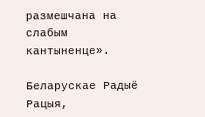размешчана на слабым кантыненце».

Беларускае Радыё Рацыя,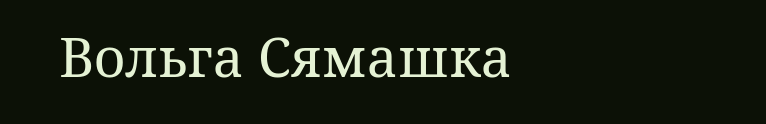Вольга Сямашка